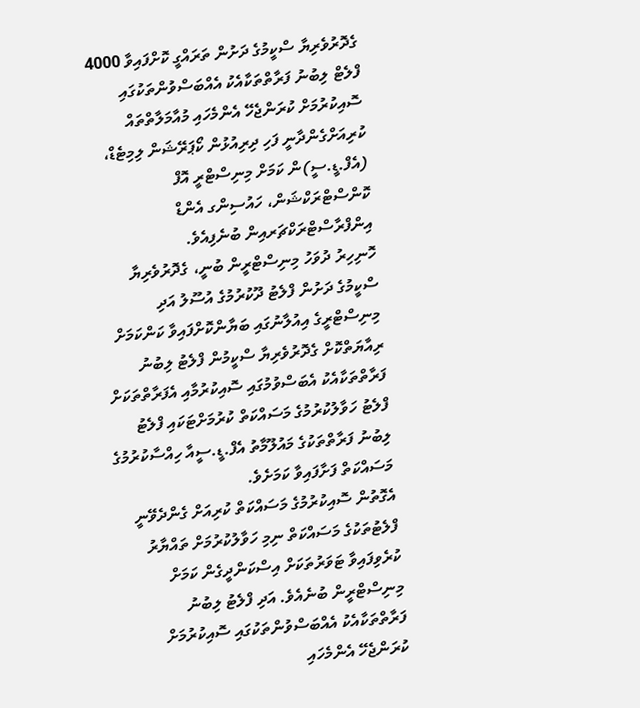ގެދޮރުވެރިޔާ ސްކީމުގެ ދަށުން ތަރައްގީ ކޮށްފައިވާ 4000 ފްލެޓް ލިބުނު ފަރާތްތަކާއެކު އެއްބަސްވުންތަކުގައި ސޮއިކުރުމަށް ކުރަންޖެހޭ އެންމެހައި މުއާމަލާތްތައް ކުރިއަށްގެންދާނީ ފަހި ދިރިއުޅުން ކޯޕަރޭޝަން ލިމިޓެޑް، (އެފް.ޑީ.ސީ)ން ކަމަށް މިނިސްޓްރީ އޮފް ކޮންސްޓްރަކްޝަން، ހައުސިންގ އެންޑް އިންފްރާސްޓްރަކްޗަރއިން ބުނެފިއެވެ.
ހޮނިހިރު ދުވަހު މިނިސްޓްރީން ބުނީ، ގެދޮރުވެރިޔާ ސްކީމުގެ ދަށުން ފްލެޓު ދޫކުރުމުގެ އުސޫލު އަދި މިނިސްޓްރީގެ އިއުލާނުގައި ބަޔާންކޮށްފައިވާ ކަންކަމަށް ރިއާޔަތްކޮށް ގެދޮރުވެރިޔާ ސްކީމުން ފްލެޓު ލިބުނު ފަރާތްތަކާއެކު އެބަސްވުމުގައި ސޮއިކުރުމާއި އެފަރާތްތަކަށް ފްލެޓު ހަވާލުކުރުމުގެ މަސައްކަތް ކުރުމަށްޓަކައި ފްލެޓު ލިބުނު ފަރާތްތަކުގެ މައުލޫމާތު އެފް.ޑީ.ސީއާ ހިއްސާކުރުމުގެ މަސައްކަތް ފަށާފައިވާ ކަމަށެވެ.
އެގޮތުން ސޮއިކުރުމުގެ މަސައްކަތް ކުރިއަށް ގެންދެވޭނީ ފްލެޓުތަކުގެ މަސައްކަތް ނިމި ހަވާލުކުރުމަށް ތައްޔާރު ކުރެވިފައިވާ ޓަވަރުތަކަށް އިސްކަންދީގެން ކަމަށް މިނިސްޓްރީން ބުނެއެވެ. އަދި ފްލެޓު ލިބުނު ފަރާތްތަކާއެކު އެއްބަސްވުންތަކުގައި ސޮއިކުރުމަށް ކުރަންޖެހޭ އެންމެހައި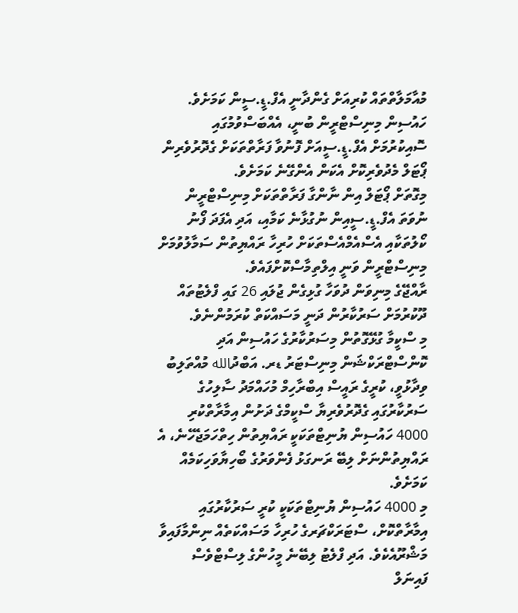މުއާމަލާތްތައް ކުރިއަށް ގެންދާނީ އެފް.ޑީ.ސީން ކަމަށެވެ.
ހައުސިން މިނިސްޓްރީން ބުނީ، އެއްބަސްވުމުގައި ސޮއިކުރުމަށް އެފް.ޑީ.ސީއަށް ފޮނުވާ ފަރާތްތަކަށް ގެދޮރުވެރިން ޕޯޓަލް މެދުވެރިކޮށް އެކަން އެންގޭނެ ކަމަށެވެ.
މިގޮތަށް ޕޯޓަލް އިން ނާންގާ ފަރާތްތަކަށް މިނިސްޓްރީން ނުވަތަ އެފް.ޑީ.ސީއިން ނުގުޅާނެ ކަމާއި، އަދި އެފަދަ ފޯނު ކޯލުތަކާއި އެސްއެމްއެސްތަކަށް ހުރިހާ ރައްޔިތުން ސަމާލުވުމަށް މިނިސްޓްރީން ވަނީ އިލްތިމާސްކޮށްފައެވެ.
ރާއްޖޭގެ މިނިވަން ދުވަހާ ގުޅިގެން ޖުލައި 26 ގައި ފްލެޓުތައް ދޫކުރުމަށް ސަރުކާރުން ދަނީ މަސައްކަތް ކުރަމުންނެވެ.
މި ސްކީމާ ގުޅޭގޮތުން މިސަރުކާރުގެ ހައުސިން އަދި ކޮންސްޓްރަކްޝަން މިނިސްޓަރު ޑރ. އަބްދުالله މުއްތަލިބު ވިދާޅުވީ، ކުރީގެ ރައީސް އިބްރާހިމް މުހައްމަދު ސާލިހުގެ ސަރުކާރުގައި ގެދޮރުވެރިޔާ ސްކީމްގެ ދަށުން އިމާރާތްކުރި 4000 ހައުސިން ޔުނިޓްތަކަކީ ރައްޔިތުން ހިތްހަމަޖެހޭނެ، އެ ރައްޔިތުންނަށް ލިބޭ ރަނގަޅު ފެންވަރުގެ ބޯހިޔާވަހިކަމެއް ކަމަށެވެ.
މި 4000 ހައުސިން ޔުނިޓްތަކަކީ ކުރީ ސަރުކާރުގައި އިމާރާތްކޮށް، ސްޓަރަކްޗަރގެ ހުރިހާ މަސައްކަތެއް ނިންމާފައިވާ މަޝްރޫއެކެވެ. އަދި ފްލެޓު ލިބޭނެ މީހުންގެ ލިސްޓްވެސް ފައިނަލް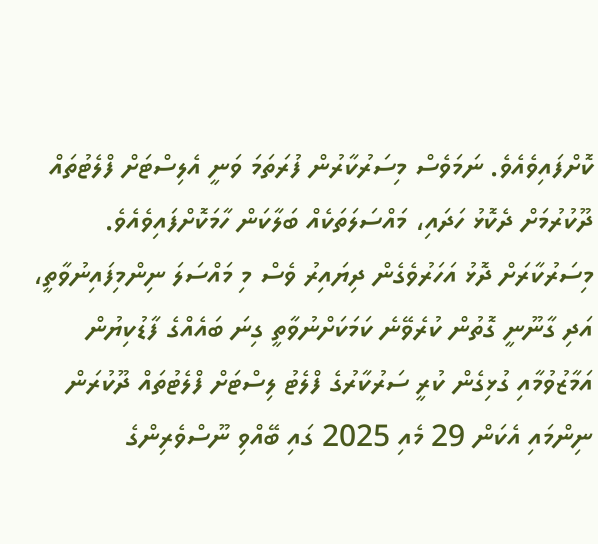ކޮށްފައިވެއެވެ. ނަމަވެސް މިސަރުކާރުން ފުރަތަމަ ވަނީ އެލިސްޓަށް ފްލެޓުތައް ދޫކުރުމަށް ދެކޮޅު ހަދައި، މައްސަލަތަކެއް ބަލާކަން ހާމަކޮށްފައިވެއެވެ. މިސަރުކާރަށް ދޮޅު އަހަރުވެގެން ދިޔައިރު ވެސް މި މައްސަލަ ނިންމިފައިނުވާތީ، އަދި ގާނޫނީ ގޮތުން ކުރެވޭނެ ކަމަކަށްނުވާތީ ގިނަ ބައެއްގެ ފާޑުކިޔުން އަމާޒުވުމާއި ގުޅިގެން ކުރީ ސަރުކާރުގެ ފްލެޓު ލިސްޓަށް ފްލެޓުތައް ދޫކުރަން ނިންމައި އެކަން 29 މެއި 2025 ގައި ބޭއްވި ނޫސްވެރިންގެ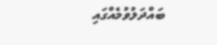ބައްދަލުވުމެއްގައި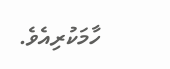ހާމަކުރިއެވެ.